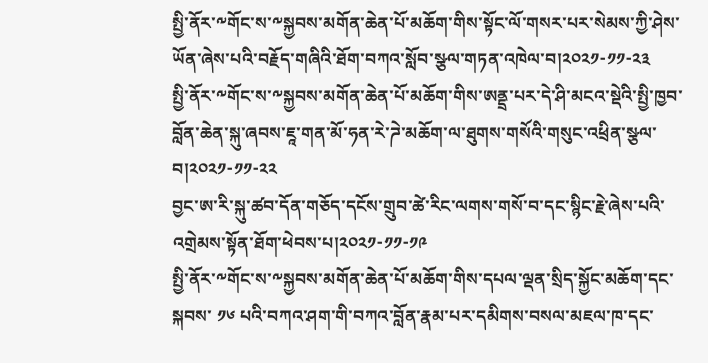སྤྱི་ནོར་༸གོང་ས་༸སྐྱབས་མགོན་ཆེན་པོ་མཆོག་གིས་སྟོང་ལོ་གསར་པར་སེམས་ཀྱི་ཤེས་ཡོན་ཞེས་པའི་བརྗོད་གཞིའི་ཐོག་བཀའ་སློབ་སྩལ་གཏན་འཁེལ་བ།༢༠༢༡-༡༡-༢༣
སྤྱི་ནོར་༸གོང་ས་༸སྐྱབས་མགོན་ཆེན་པོ་མཆོག་གིས་ཨནྡྲ་པར་དེ་ཤི་མངའ་སྡེའི་སྤྱི་ཁྱབ་བློན་ཆེན་སྐུ་ཞབས་ཇཱ་གན་མོ་ཧན་རེ་ཌེ་མཆོག་ལ་ཐུགས་གསོའི་གསུང་འཕྲིན་སྩལ་བ།༢༠༢༡-༡༡-༢༢
བྱང་ཨ་རི་སྐུ་ཚབ་དོན་གཅོད་དངོས་གྲུབ་ཚེ་རིང་ལགས་གསོ་བ་དང་སྙིང་རྗེ་ཞེས་པའི་འགྲེམས་སྟོན་ཐོག་ཕེབས་པ།༢༠༢༡-༡༡-༡༩
སྤྱི་ནོར་༸གོང་ས་༸སྐྱབས་མགོན་ཆེན་པོ་མཆོག་གིས་དཔལ་ལྡན་སྲིད་སྐྱོང་མཆོག་དང་སྐབས་ ༡༦ པའི་བཀའ་ཤག་གི་བཀའ་བློན་རྣམ་པར་དམིགས་བསལ་མཇལ་ཁ་དང་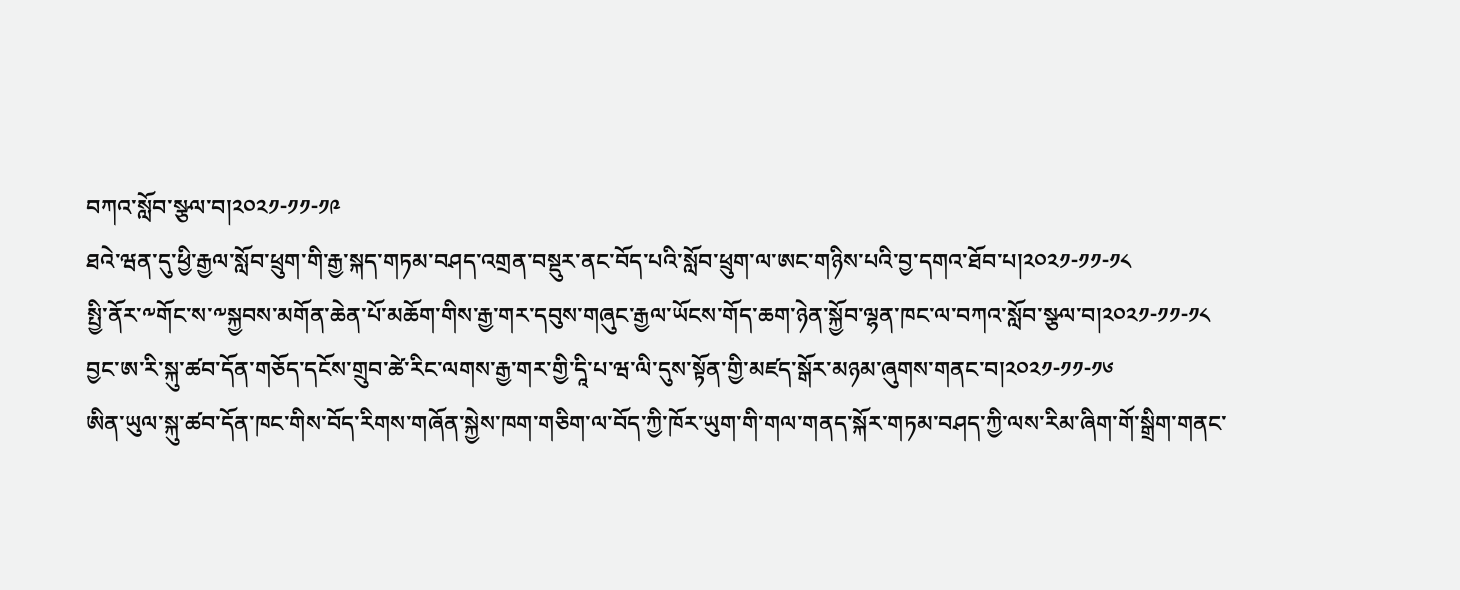བཀའ་སློབ་སྩལ་བ།༢༠༢༡-༡༡-༡༩
ཐའེ་ཝན་དུ་ཕྱི་རྒྱལ་སློབ་ཕྲུག་གི་རྒྱ་སྐད་གཏམ་བཤད་འགྲན་བསྡུར་ནང་བོད་པའི་སློབ་ཕྲུག་ལ་ཨང་གཉིས་པའི་བྱ་དགའ་ཐོབ་པ།༢༠༢༡-༡༡-༡༨
སྤྱི་ནོར་༸གོང་ས་༸སྐྱབས་མགོན་ཆེན་པོ་མཆོག་གིས་རྒྱ་གར་དབུས་གཞུང་རྒྱལ་ཡོངས་གོད་ཆག་ཉེན་སྐྱོབ་ལྷན་ཁང་ལ་བཀའ་སློབ་སྩལ་བ།༢༠༢༡-༡༡-༡༨
བྱང་ཨ་རི་སྐུ་ཚབ་དོན་གཅོད་དངོས་གྲུབ་ཚེ་རིང་ལགས་རྒྱ་གར་གྱི་དཱི་པ་ཝ་ལི་དུས་སྟོན་གྱི་མཛད་སྒོར་མཉམ་ཞུགས་གནང་བ།༢༠༢༡-༡༡-༡༦
ཨིན་ཡུལ་སྐུ་ཚབ་དོན་ཁང་གིས་བོད་རིགས་གཞོན་སྐྱེས་ཁག་གཅིག་ལ་བོད་ཀྱི་ཁོར་ཡུག་གི་གལ་གནད་སྐོར་གཏམ་བཤད་ཀྱི་ལས་རིམ་ཞིག་གོ་སྒྲིག་གནང་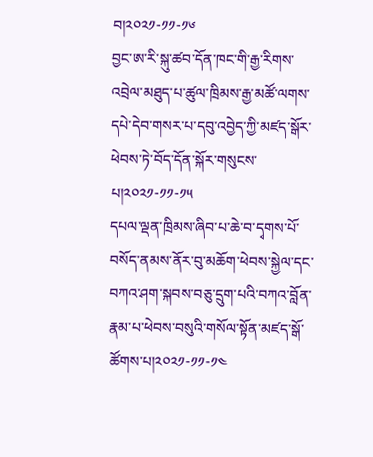བ།༢༠༢༡-༡༡-༡༦
བྱང་ཨ་རི་སྐུ་ཚབ་དོན་ཁང་གི་རྒྱ་རིགས་འབྲེལ་མཐུད་པ་ཚུལ་ཁྲིམས་རྒྱ་མཚོ་ལགས་དཔེ་དེབ་གསར་པ་དབུ་འབྱེད་ཀྱི་མཛད་སྒོར་ཕེབས་ཏེ་བོད་དོན་སྐོར་གསུངས་པ།༢༠༢༡-༡༡-༡༥
དཔལ་ལྡན་ཁྲིམས་ཞིབ་པ་ཆེ་བ་དྭགས་པོ་བསོད་ནམས་ནོར་བུ་མཆོག་ཕེབས་སྐྱེལ་དང་བཀའ་ཤག་སྐབས་བཅུ་དྲུག་པའི་བཀའ་བློན་རྣམ་པ་ཕེབས་བསུའི་གསོལ་སྟོན་མཛད་སྒོ་ཚོགས་པ།༢༠༢༡-༡༡-༡༤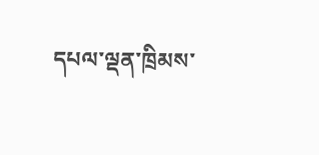དཔལ་ལྡན་ཁྲིམས་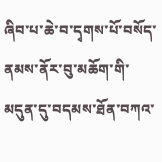ཞིབ་པ་ཆེ་བ་དྭགས་པོ་བསོད་ནམས་ནོར་བུ་མཆོག་གི་མདུན་དུ་བདམས་ཐོན་བཀའ་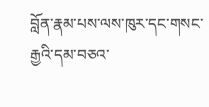བློན་རྣམ་པས་ལས་ཁུར་དང་གསང་རྒྱའི་དམ་བཅའ་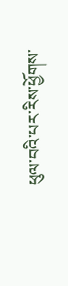ཕུལ་བའི་པར་རིས་ཕྱོགས་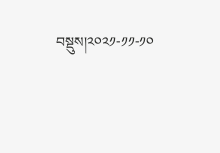བསྡུས།༢༠༢༡-༡༡-༡༠